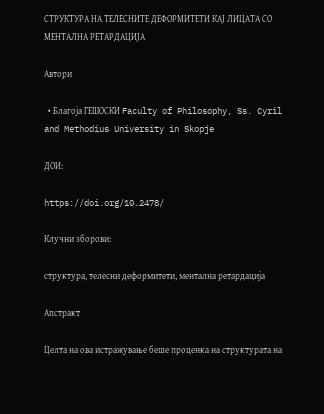СТРУКТУРА НА ТЕЛЕСНИТЕ ДЕФОРМИТЕТИ КАЈ ЛИЦАТА СО МЕНТАЛНА РЕТАРДАЦИЈА

Автори

  • Благоја ГЕШОСКИ Faculty of Philosophy, Ss. Cyril and Methodius University in Skopje

ДОИ:

https://doi.org/10.2478/

Клучни зборови:

структура, телесни деформитети, ментална ретардација

Апстракт

Целта на ова истражување беше проценка нa структурата на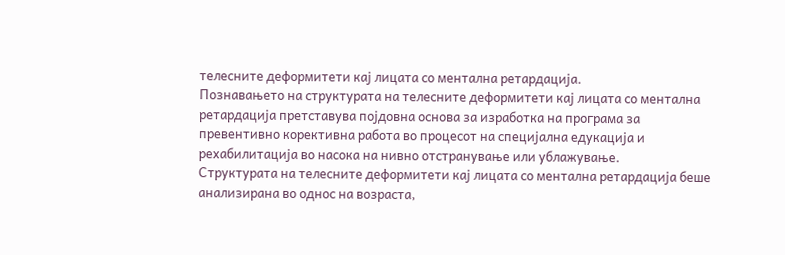телесните деформитети кај лицата со ментална ретaрдација.
Познавањето на структурата на телесните деформитети кај лицата со ментална ретардација претставува појдовна основа за изработка на програма за превентивно корективна работа во процесот на специјална едукација и рехабилитација во насока на нивно отстранување или ублажување.
Структурата на телесните деформитети кај лицата со ментална ретардација беше анализирана во однос на возраста,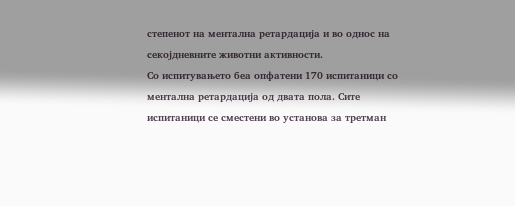степенот на ментална ретардација и во однос на секојдневните животни активности.
Со испитувањето беа опфатени 170 испитаници со ментална ретардација од двата пола. Сите испитаници се сместени во установа за третман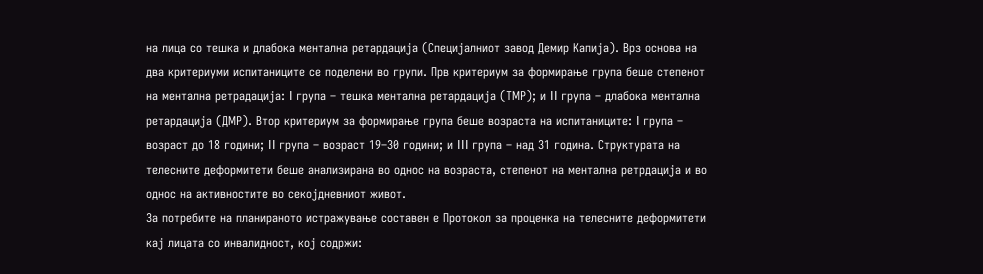на лица со тешка и длабока ментална ретардација (Специјалниот завод Демир Капија). Врз основа на два критериуми испитаниците се поделени во групи. Прв критериум за формирање група беше степенот на ментална ретрадација: I група – тешка ментална ретардација (ТМР); и II група – длабока ментална ретардација (ДМР). Втор критериум за формирање група беше возраста на испитаниците: I група – возраст до 18 години; II група – возраст 19–30 години; и III група – над 31 година. Структурата на телесните деформитети беше анализирана во однос на возраста, степенот на ментална ретрдација и во однос на активностите во секојдневниот живот.
За потребите на планираното истражување составен е Протокол за проценка на телесните деформитети кај лицата со инвалидност, кој содржи: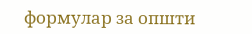формулар за општи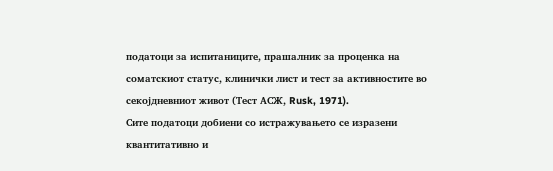податоци за испитаниците, прашалник за проценка на соматскиот статус, клинички лист и тест за активностите во секојдневниот живот (Тест АСЖ, Rusk, 1971).
Сите податоци добиени со истражувањето се изразени квантитативно и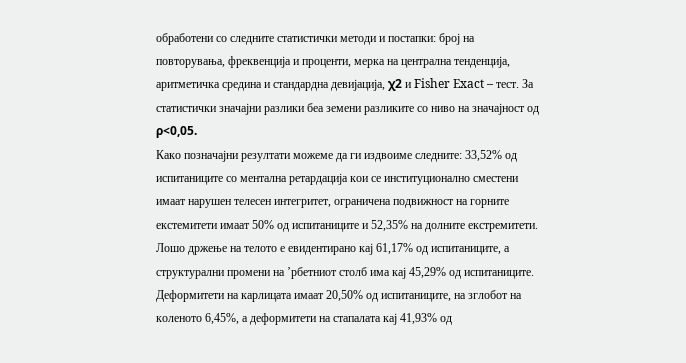обработени со следните статистички методи и постапки: број на повторувања, фреквенција и проценти, мерка на централна тенденција, аритметичка средина и стандардна девијација, χ2 и Fisher Exact – тест. За статистички значајни разлики беа земени разликите со ниво на значајност од ρ<0,05.
Како позначајни резултати можеме да ги издвоиме следните: 33,52% од испитаниците со ментална ретардација кои се институционално сместени имаат нарушен телесен интегритет, ограничена подвижност на горните екстемитети имаат 50% од испитаниците и 52,35% на долните екстремитети. Лошо држење на телото е евидентирано кај 61,17% од испитаниците, а структурални промени на ’рбетниот столб има кај 45,29% од испитаниците. Деформитети на карлицата имаат 20,50% од испитаниците, на зглобот на коленото 6,45%, а деформитети на стапалата кај 41,93% од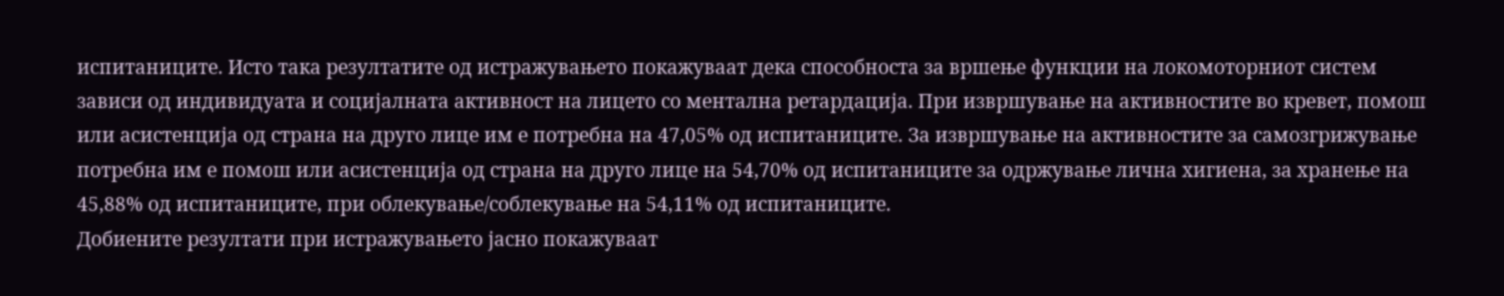испитаниците. Исто така резултатите од истражувањето покажуваат дека способноста за вршење функции на локомоторниот систем зависи од индивидуата и социјалната активност на лицето со ментална ретардација. При извршување на активностите во кревет, помош или асистенција од страна на друго лице им е потребна на 47,05% од испитаниците. За извршување на активностите за самозгрижување потребна им е помош или асистенција од страна на друго лице на 54,70% од испитаниците за одржување лична хигиена, за хранење на 45,88% од испитаниците, при облекување/соблекување на 54,11% од испитаниците.
Добиените резултати при истражувањето јасно покажуваат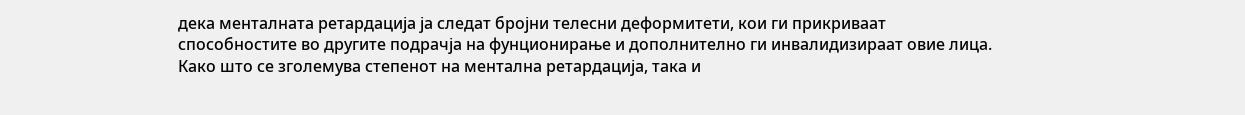дека менталната ретардација ја следат бројни телесни деформитети, кои ги прикриваат способностите во другите подрачја на фунционирање и дополнително ги инвалидизираат овие лица. Како што се зголемува степенот на ментална ретардација, така и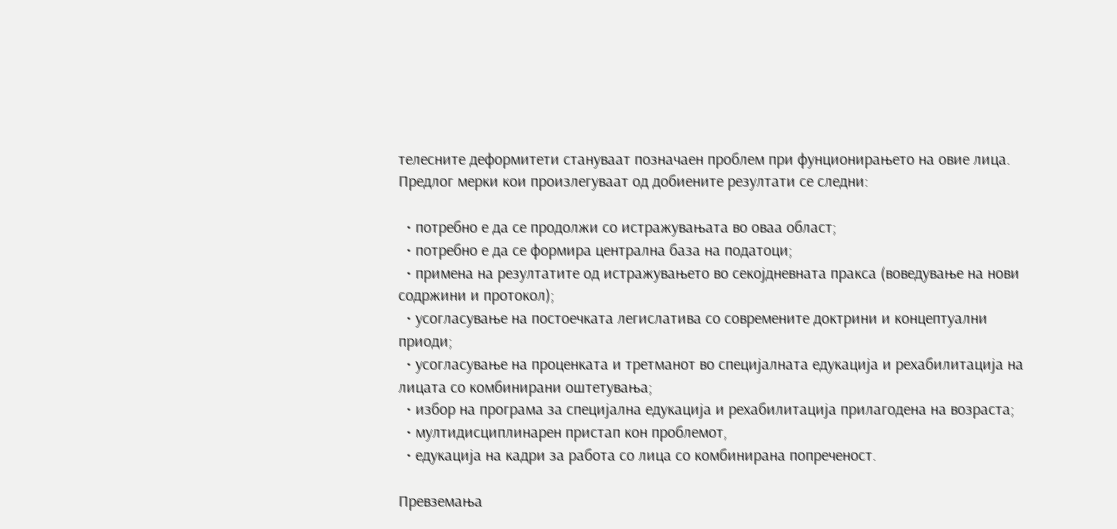телесните деформитети стануваат позначаен проблем при фунционирањето на овие лица.
Предлог мерки кои произлегуваат од добиените резултати се следни:

  • потребно е да се продолжи со истражувањата во оваа област;
  • потребно е да се формира централна база на податоци;
  • примена на резултатите од истражувањето во секојдневната пракса (воведување на нови содржини и протокол);
  • усогласување на постоечката легислатива со современите доктрини и концептуални приоди;
  • усогласување на проценката и третманот во специјалната едукација и рехабилитација на лицата со комбинирани оштетувања;
  • избор на програма за специјална едукација и рехабилитација прилагодена на возраста;
  • мултидисциплинарен пристап кон проблемот,
  • едукација на кадри за работа со лица со комбинирана попреченост.

Превземања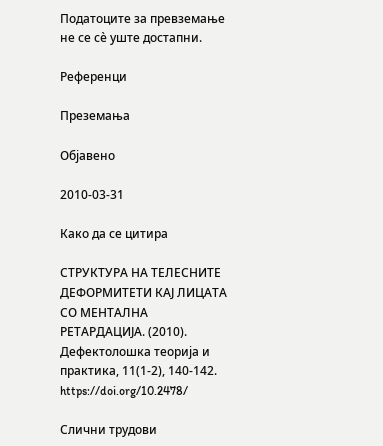Податоците за превземање не се сè уште достапни.

Референци

Преземања

Објавено

2010-03-31

Како да се цитира

СТРУКТУРА НА ТЕЛЕСНИТЕ ДЕФОРМИТЕТИ КАЈ ЛИЦАТА СО МЕНТАЛНА РЕТАРДАЦИЈА. (2010). Дефектолошка теорија и практика, 11(1-2), 140-142. https://doi.org/10.2478/

Слични трудови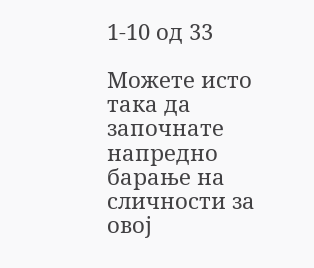1-10 од 33

Можете исто така да започнате напредно барање на сличности за овој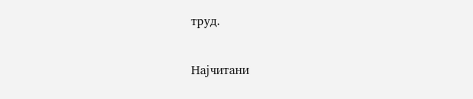труд.

Најчитани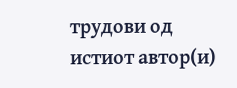трудови од истиот автор(и)